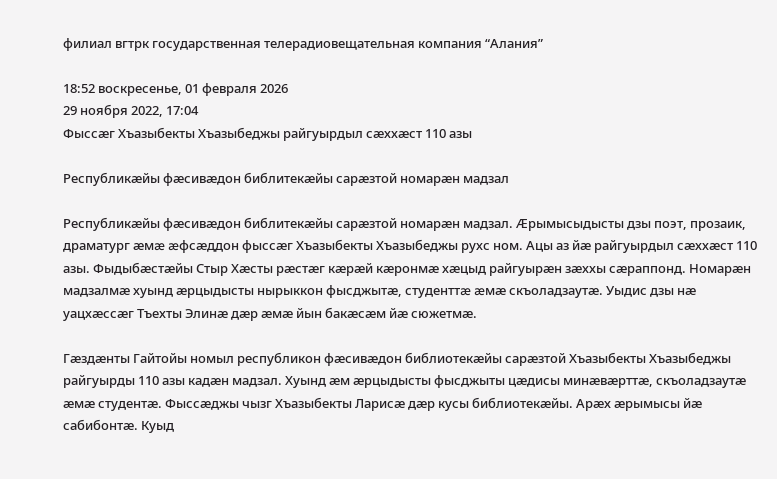филиал вгтрк государственная телерадиовещательная компания “Алания”

18:52 воскресенье, 01 февраля 2026
29 ноября 2022, 17:04
Фыссæг Хъазыбекты Хъазыбеджы райгуырдыл сæххæст 110 азы

Республикæйы фæсивæдон библитекæйы сарæзтой номарæн мадзал

Республикæйы фæсивæдон библитекæйы сарæзтой номарæн мадзал. Æрымысыдысты дзы поэт, прозаик, драматург æмæ æфсæддон фыссæг Хъазыбекты Хъазыбеджы рухс ном. Ацы аз йæ райгуырдыл сæххæст 110 азы. Фыдыбæстæйы Стыр Хæсты рæстæг кæрæй кæронмæ хæцыд райгуырæн зæххы сæраппонд. Номарæн мадзалмæ хуынд æрцыдысты нырыккон фысджытæ, студенттæ æмæ скъоладзаутæ. Уыдис дзы нæ уацхæссæг Тъехты Элинæ дæр æмæ йын бакæсæм йæ сюжетмæ.

Гæздæнты Гайтойы номыл республикон фæсивæдон библиотекæйы сарæзтой Хъазыбекты Хъазыбеджы райгуырды 110 азы кадæн мадзал. Хуынд æм æрцыдысты фысджыты цæдисы минæвæрттæ, скъоладзаутæ æмæ студентæ. Фыссæджы чызг Хъазыбекты Ларисæ дæр кусы библиотекæйы. Арæх æрымысы йæ сабибонтæ. Куыд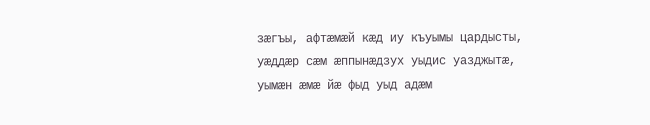зæгъы, афтæмæй кæд иу къуымы цардысты, уæддæр сæм æппынæдзух уыдис уазджытæ, уымæн æмæ йæ фыд уыд адæм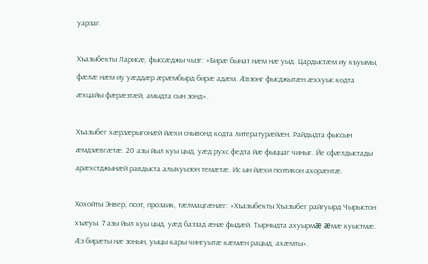уарзаг.

Хъазыбекты Ларисæ, фыссæджы чызг: «Бирæ бынат нæм нæ уыд. Цардыстæм иу къуымы, фæлæ нæм иу уæддæр æрæмбырд бирæ адæм. Æвзонг фысджытæн æххуыс кодта æхцайы фæрæзтæй, амыдта сын зонд».

Хъазыбег хæрзæрыгонæй йæхи снывонд кодта литературæйæн. Райдыдта фыссын æмдзæвгæтæ. 20 азы йыл куы цыд, уæд рухс федта йæ фыццаг чиныг. Йе сфæлдыстады арæхстджынæй равдыста алыхуызон темæтæ. Ис ын йæхи поэтикон ахорæнтæ.

Хохойты Энвер, поэт, прозаик, тæлмацгæнæг: «Хъазыбекты Хъазыбег райгуырд Чырыстон хъæуы. 7 азы йыл куы цыд, уæд баззад æнæ фыдæй. Тырныдта ахуырмæ æмæ куыстмæ. Æз бирæты нæ зонын, уыцы кары чингуытæ кæмæн рацыд, ахæмты».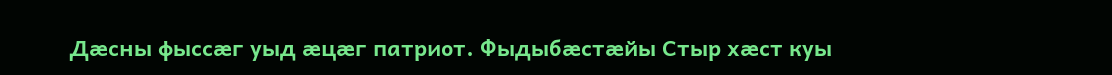Дæсны фыссæг уыд æцæг патриот. Фыдыбæстæйы Стыр хæст куы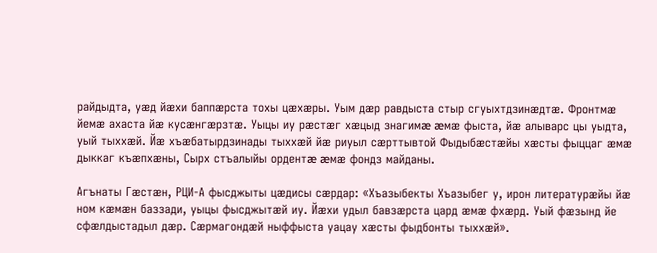райдыдта, уæд йæхи баппæрста тохы цæхæры. Уым дæр равдыста стыр сгуыхтдзинæдтæ. Фронтмæ йемæ ахаста йæ кусæнгæрзтæ. Уыцы иу рæстæг хæцыд знагимæ æмæ фыста, йæ алыварс цы уыдта, уый тыххæй. Йæ хъæбатырдзинады тыххæй йæ риуыл сæрттывтой Фыдыбæстæйы хæсты фыццаг æмæ дыккаг къæпхæны, Сырх стъалыйы ордентæ æмæ фондз майданы.

Агънаты Гæстæн, РЦИ-А фысджыты цæдисы сæрдар: «Хъазыбекты Хъазыбег у, ирон литературæйы йæ ном кæмæн баззади, уыцы фысджытæй иу. Йæхи удыл бавзæрста цард æмæ фхæрд. Уый фæзынд йе сфæлдыстадыл дæр. Сæрмагондæй ныффыста уацау хæсты фыдбонты тыххæй».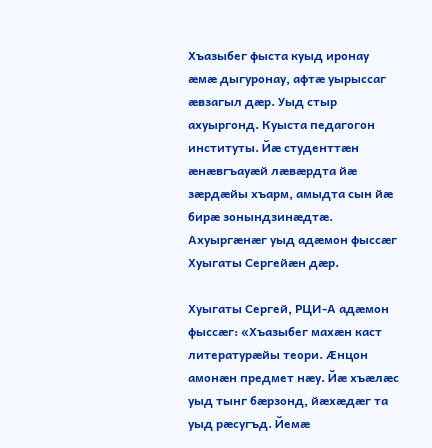Хъазыбег фыста куыд иронау æмæ дыгуронау, афтæ уырыссаг æвзагыл дæр. Уыд стыр ахуыргонд. Куыста педагогон институты. Йæ студенттæн æнæвгъауæй лæвæрдта йæ зæрдæйы хъарм, амыдта сын йæ бирæ зонындзинæдтæ. Ахуыргæнæг уыд адæмон фыссæг Хуыгаты Сергейæн дæр.

Хуыгаты Сергей, РЦИ-А адæмон фыссæг: «Хъазыбег махæн каст литературæйы теори. Æнцон амонæн предмет нæу. Йæ хъæлæс уыд тынг бæрзонд, йæхæдæг та уыд рæсугъд. Йемæ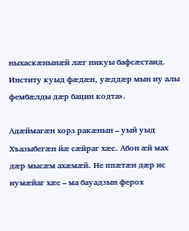ныхаскæнынæй лæг никуы бафсæстаид. Институ куыд фæдæн, уæддæр мын иу алы фембæлды дæр бацин кодта».

Адæймагæн хорз ракæнын – уый уыд Хъазыбегæн йæ сæйраг хæс. Абон æй мах дæр мысæм ахæмæй. Не ппæтæн дæр ис иумæйаг хæс – ма бауадзын ферох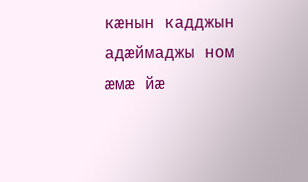кæнын кадджын адæймаджы ном æмæ йæ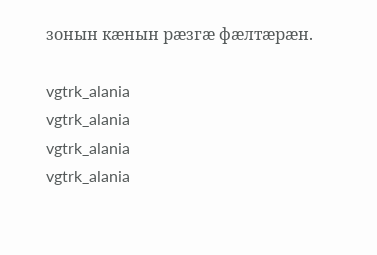зонын кæнын рæзгæ фæлтæрæн.

vgtrk_alania
vgtrk_alania
vgtrk_alania
vgtrk_alania